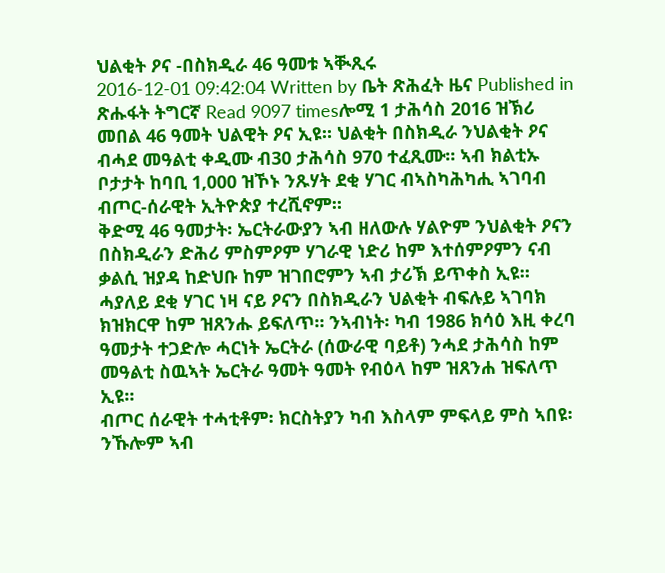ህልቂት ዖና -በስክዲራ 46 ዓመቱ ኣቚጺሩ
2016-12-01 09:42:04 Written by ቤት ጽሕፈት ዜና Published in ጽሑፋት ትግርኛ Read 9097 timesሎሚ 1 ታሕሳስ 2016 ዝኽሪ መበል 46 ዓመት ህልዊት ዖና ኢዩ። ህልቂት በስክዲራ ንህልቂት ዖና ብሓደ መዓልቲ ቀዲሙ ብ30 ታሕሳስ 970 ተፈጺሙ። ኣብ ክልቲኡ ቦታታት ከባቢ 1,000 ዝኾኑ ንጹሃት ደቂ ሃገር ብኣስካሕካሒ ኣገባብ ብጦር-ሰራዊት ኢትዮጵያ ተረሺኖም።
ቅድሚ 46 ዓመታት፡ ኤርትራውያን ኣብ ዘለውሉ ሃልዮም ንህልቂት ዖናን በስክዲራን ድሕሪ ምስምዖም ሃገራዊ ነድሪ ከም እተሰምዖምን ናብ ቃልሲ ዝያዳ ከድህቡ ከም ዝገበሮምን ኣብ ታሪኽ ይጥቀስ ኢዩ። ሓያለይ ደቂ ሃገር ነዛ ናይ ዖናን በስክዲራን ህልቂት ብፍሉይ ኣገባክ ክዝክርዋ ከም ዝጸንሑ ይፍለጥ። ንኣብነት፡ ካብ 1986 ክሳዕ እዚ ቀረባ ዓመታት ተጋድሎ ሓርነት ኤርትራ (ሰውራዊ ባይቶ) ንሓደ ታሕሳስ ከም መዓልቲ ስዉኣት ኤርትራ ዓመት ዓመት የብዕላ ከም ዝጸንሐ ዝፍለጥ ኢዩ።
ብጦር ሰራዊት ተሓቲቶም፡ ክርስትያን ካብ እስላም ምፍላይ ምስ ኣበዩ፡
ንኹሎም ኣብ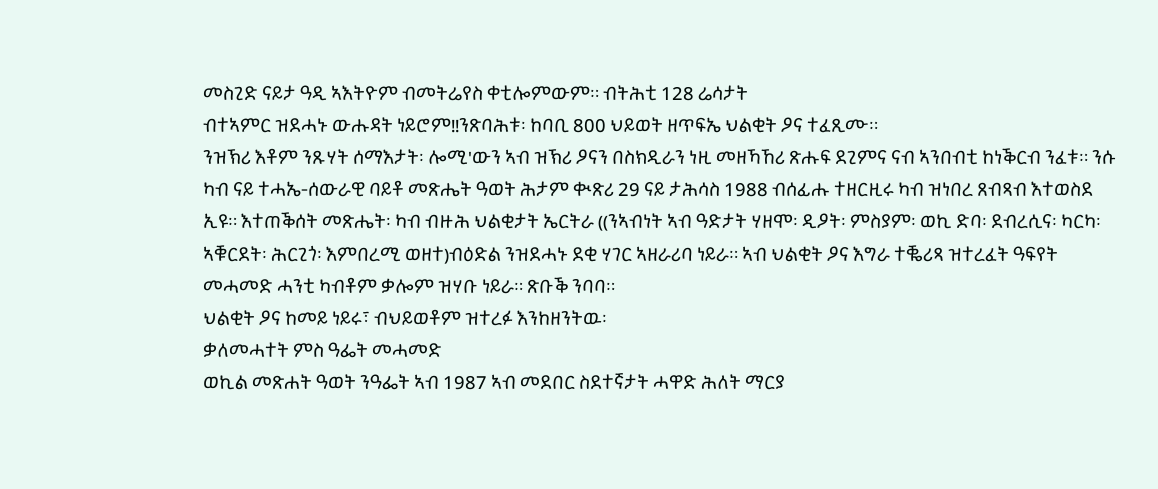መስጊድ ናይታ ዓዲ ኣእትዮም ብመትሬየስ ቀቲሎምውም። ብትሕቲ 128 ሬሳታት
ብተኣምር ዝደሓኑ ውሑዳት ነይሮም!!ንጽባሕቱ፡ ከባቢ 800 ህይወት ዘጥፍኤ ህልቂት ዖና ተፈጺሙ።
ንዝኽሪ እቶም ንጹሃት ሰማእታት፡ ሎሚ'ውን ኣብ ዝኽሪ ዖናን በስክዲራን ነዚ መዘኻኸሪ ጽሑፍ ደጊምና ናብ ኣንበብቲ ከነቕርብ ንፈቱ። ንሱ ካብ ናይ ተሓኤ-ሰውራዊ ባይቶ መጽሔት ዓወት ሕታም ቊጽሪ 29 ናይ ታሕሳስ 1988 ብሰፊሑ ተዘርዚሩ ካብ ዝነበረ ጸብጻብ እተወስደ ኢዩ። እተጠቕሰት መጽሔት፡ ካብ ብዙሕ ህልቂታት ኤርትራ ((ንኣብነት ኣብ ዓድታት ሃዘሞ፡ ዲዖት፡ ምስያም፡ ወኪ ድባ፡ ደብረሲና፡ ካርካ፡ ኣቑርደት፡ ሕርጊጎ፡ እምበረሚ ወዘተ)ብዕድል ንዝደሓኑ ደቂ ሃገር ኣዘራሪባ ነይራ። ኣብ ህልቂት ዖና እግራ ተቘሪጻ ዝተረፈት ዓፍየት መሓመድ ሓንቲ ካብቶም ቃሎም ዝሃቡ ነይራ። ጽቡቕ ንባባ።
ህልቂት ዖና ከመይ ነይሩ፣ ብህይወቶም ዝተረፉ እንከዘንትዉ፡
ቃለመሓተት ምስ ዓፌት መሓመድ
ወኪል መጽሐት ዓወት ንዓፌት ኣብ 1987 ኣብ መደበር ስደተኛታት ሓዋድ ሕለት ማርያ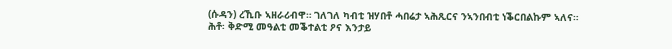(ሱዳን) ረኺቡ ኣዘራሪብዋ። ገለገለ ካብቲ ዝሃበቶ ሓበሬታ ኣሕጺርና ንኣንበብቲ ነቕርበልኩም ኣለና።
ሕቶ፡ ቅድሚ መዓልቲ መቕተልቲ ዖና እንታይ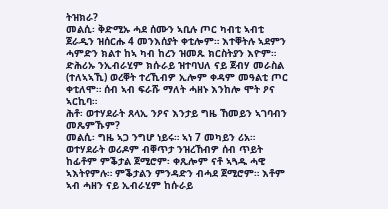ትዝክራ?
መልሲ፡ ቅድሚኡ ሓደ ሰሙን ኣቢሉ ጦር ካብቲ ኣብቲ ጀራዲን ዝሰርሑ 4 መንእሰያት ቀቲሎም። እተቐትሉ ኣደምን ሓምድን ክልተ ከኣ ካብ ከረን ዝመጹ ክርስትያን እዮም። ድሕሪኡ ንኢብራሂም ክሱራይ ዝተባህለ ናይ ጀብሃ መራስል (ተለኣኣኺ) ወረቐት ተረኺብዎ ኢሎም ቀዳም መዓልቲ ጦር ቀቲለሞ። ሰብ ኣብ ፍራሹ ማለት ሓዘኑ እንከሎ ሞት ዖና ኣርኪባ።
ሕቶ፡ ወተሃደራት ጸላኢ ንዖና እንታይ ግዜ ኸመይን ኣገባብን መጼምኹም?
መልሲ፡ ግዜ ኣጋ ንግሆ ነይሩ። ኣነ 7 መካይን ሪአ። ወተሃደራት ወሪዶም ብቐጥታ ንዝረኸብዎ ሰብ ጥይት ከፊቶም ምቕታል ጀሚሮም፡ ቀጺሎም ናቶ ኣጓዱ ሓዊ ኣእትየምሉ። ምቕታልን ምንዳድን ብሓደ ጀሚሮም። እቶም ኣብ ሓዘን ናይ ኢብራሂም ከሱራይ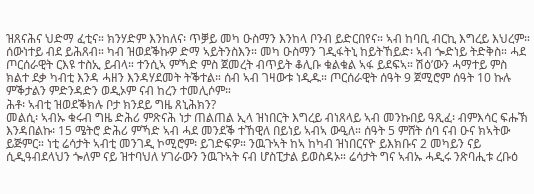ዝጸናሕና ህድማ ፈቲና። ክንሃድም እንከለና፡ ጥቓይ መካ ዑስማን እንከላ ቦንብ ይድርበየና። ኣብ ከባቢ ብርኪ እግረይ እህረም። ሰውነተይ ብደ ይሕጸብ። ካብ ዝወደቕኩዎ ድማ ኣይትንስእን። መካ ዑስማን ገዲፋትኒ ከይትኸይድ፡ ኣብ ጐድነይ ትድቅስ። ሓደ ጦርሰራዊት ርእዩ ተስኢ ይብላ። ተንሲኣ ምኻድ ምስ ጀመረት ብጥይት ቆሊቡ ቁልቁል ኣፋ ይደፍኣ። ሽዕ’ውን ሓማተይ ምስ ክልተ ደቃ ካብቲ እንዳ ሓዘን እንዳሃደመት ትቕተል። ሰብ ኣብ ገዛውቱ ነዲዱ። ጦርሰራዊት ሰዓት 9 ጀሚሮም ሰዓት 10 ኩሉ ምቕታልን ምድንዳድን ወዲኦም ናብ ከረን ተመሊሶም።
ሕቶ፡ ኣብቲ ዝወደቕክሉ ቦታ ክንደይ ግዜ ጸኒሕክን?
መልሲ፡ ኣብኡ ቁሩብ ግዜ ድሕሪ ምጽናሕ ነታ ጠልጠል ኢላ ዝነበርት እግረይ ብነጸላይ ኣብ መንኩበይ ዓጺፈ፡ ብምእሳር ፍሑኽ እንዳበልኩ፡ 15 ሜትሮ ድሕሪ ምኻድ ኣብ ሓደ መንደቕ ተኸዊለ በይነይ ኣብኣ ውዒለ። ሰዓት 5 ምሸት ሰባ ናብ ዑና ክኣትው ይጅምር። ነቲ ሬሳታት ኣብቲ መንገዲ ኮሚሮም፡ ይገድፍዎ። ንዉጉኣት ከኣ ከካብ ዝነበርናዮ ይእክቡና 2 መካይን ናይ ሲዲዓብደላህን ጐለም ናይ ዝተባህለ ሃገራውን ንዉጉኣት ናብ ሆስፒታል ይወስዳኦ። ሬሳታት ግና ኣብኡ ሓዲሩ ንጽባሒቱ ረቡዕ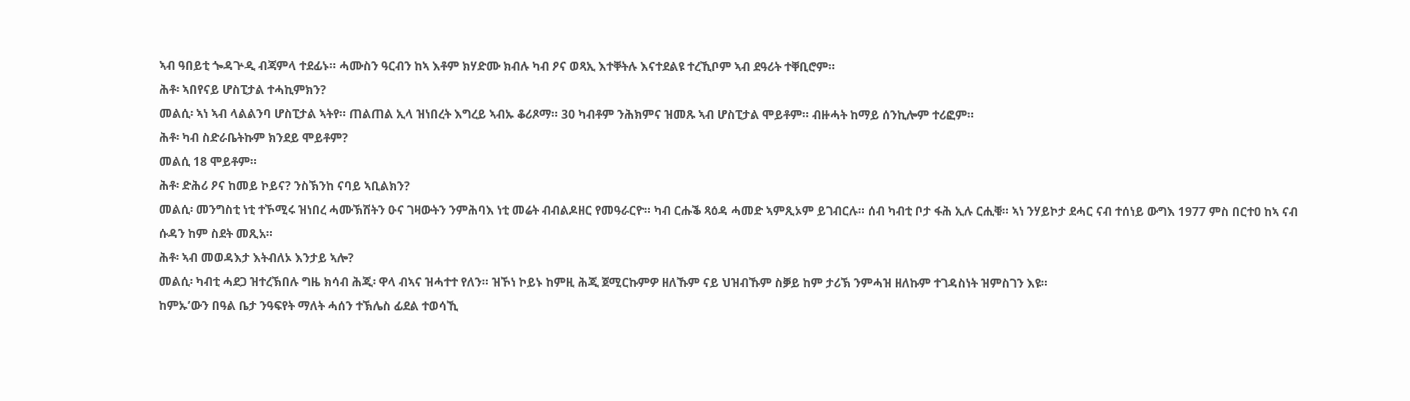ኣብ ዓበይቲ ጐዳጕዲ ብጃምላ ተደፊኑ። ሓሙስን ዓርብን ከኣ እቶም ክሃድሙ ክብሉ ካብ ዖና ወጻኢ እተቐትሉ እናተደልዩ ተረኺቦም ኣብ ደዓሪት ተቐቢሮም።
ሕቶ፡ ኣበየናይ ሆስፒታል ተሓኪምክን?
መልሲ፡ ኣነ ኣብ ላልልንባ ሆስፒታል ኣትየ። ጠልጠል ኢላ ዝነበረት እግረይ ኣብኡ ቆሪጾማ። 30 ካብቶም ንሕክምና ዝመጹ ኣብ ሆስፒታል ሞይቶም። ብዙሓት ከማይ ሰንኪሎም ተሪፎም።
ሕቶ፡ ካብ ስድራቤትኩም ክንደይ ሞይቶም?
መልሲ 18 ሞይቶም።
ሕቶ፡ ድሕሪ ዖና ከመይ ኮይና? ንስኽንከ ናባይ ኣቢልክን?
መልሲ፡ መንግስቲ ነቲ ተኾሚሩ ዝነበረ ሓሙኽሽትን ዑና ገዛውትን ንምሕባእ ነቲ መሬት ብብልዶዘር የመዓራርዮ። ካብ ርሑቕ ጻዕዳ ሓመድ ኣምጺኦም ይገብርሉ። ሰብ ካብቲ ቦታ ፋሕ ኢሉ ርሒቑ። ኣነ ንሃይኮታ ደሓር ናብ ተሰነይ ውግእ 1977 ምስ በርተዐ ከኣ ናብ ሱዳን ከም ስደት መጺአ።
ሕቶ፡ ኣብ መወዳእታ እትብለኦ እንታይ ኣሎ?
መልሲ፡ ካብቲ ሓደጋ ዝተረኽበሉ ግዜ ክሳብ ሕጂ፡ ዋላ ብኣና ዝሓተተ የለን። ዝኾነ ኮይኑ ከምዚ ሕጂ ጀሚርኩምዎ ዘለኹም ናይ ህዝብኹም ስቓይ ከም ታሪኽ ንምሓዝ ዘለኩም ተገዳስነት ዝምስገን እዩ።
ከምኡ’ውን በዓል ቤታ ንዓፍየት ማለት ሓሰን ተኽሌስ ፊደል ተወሳኺ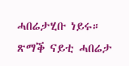ሓበሬታሂቡ ነይሩ። ጽማቕ ናይቲ ሓበሬታ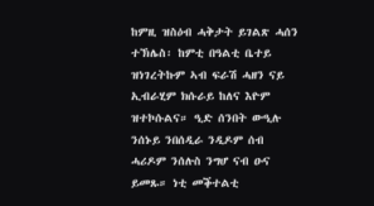ከምዚ ዝስዕብ ሓቅታት ይገልጽ ሓሰን ተኽሌስ፡ ከምቲ በዓልቲ ቤተይ ዝነገረትኩም ኣብ ፍራሽ ሓዘን ናይ ኢብራሂም ክሱራይ ከለና እዮም ዝተኮሱልና። ዒድ ሰንበት ውዒሉ ንሰኑይ ንበሰዲራ ንዲዶም ሰብ ሓሪዶም ንሰሉስ ንግሆ ናብ ዑና ይመጹ። ነቲ መቕተልቲ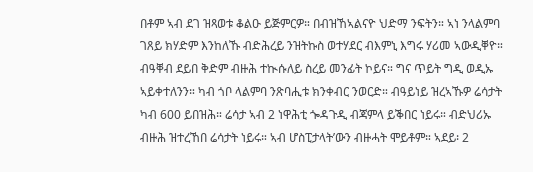በቶም ኣብ ደገ ዝጻወቱ ቆልዑ ይጅምርዎ። በብዝኸኣልናዮ ህድማ ንፍትን። ኣነ ንላልምባ ገጸይ ክሃድም እንከለኹ ብድሕረይ ንዝትኩስ ወተሃደር ብእምኒ እግሩ ሃሪመ ኣውዲቐዮ። ብዓቐብ ደይበ ቅድም ብዙሕ ተኲሱለይ ስረይ መንፊት ኮይና። ግና ጥይት ግዲ ወዲኡ ኣይቀተለንን። ካብ ጎቦ ላልምባ ንጽባሒቱ ክንቀብር ንወርድ። ብዓይነይ ዝረኣኹዎ ሬሳታት ካብ 600 ይበዝሕ። ሬሳታ ኣብ 2 ነዋሕቲ ጐዳጉዲ ብጃምላ ይቕበር ነይሩ። ብድህሪኡ ብዙሕ ዝተረኸበ ሬሳታት ነይሩ። ኣብ ሆስፒታላት’ውን ብዙሓት ሞይቶም። ኣደይ፡ 2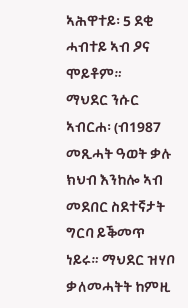ኣሕዋተይ፡ 5 ደቂ ሓብተይ ኣብ ዖና ሞይቶም።
ማህደር ንሱር ኣብርሐ፡ (ብ1987 መጺሓት ዓወት ቃሉ ክህብ እንከሎ ኣብ መደበር ስደተኛታት ግርባ ይቕመጥ ነይሩ። ማህደር ዝሃቦ ቃለመሓትት ከምዚ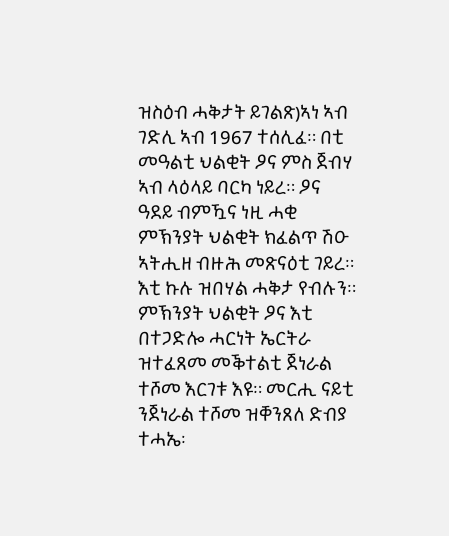ዝስዕብ ሓቅታት ይገልጽ)ኣነ ኣብ ገድሊ ኣብ 1967 ተሰሊፈ። በቲ መዓልቲ ህልቂት ዖና ምስ ጀብሃ ኣብ ላዕላይ ባርካ ነይረ። ዖና ዓደይ ብምዃና ነዚ ሓቂ ምኽንያት ህልቂት ክፈልጥ ሽዑ ኣትሒዘ ብዙሕ መጽናዕቲ ገይረ። እቲ ኩሉ ዝበሃል ሓቅታ የብሉን። ምኽንያት ህልቂት ዖና እቲ በተጋድሎ ሓርነት ኤርትራ ዝተፈጸመ መቕተልቲ ጀነራል ተሾመ እርገቱ እዩ። መርሒ ናይቲ ንጀነራል ተሾመ ዝቐንጸለ ድብያ ተሓኤ፡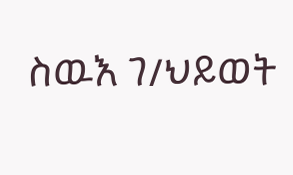ስዉእ ገ/ህይወት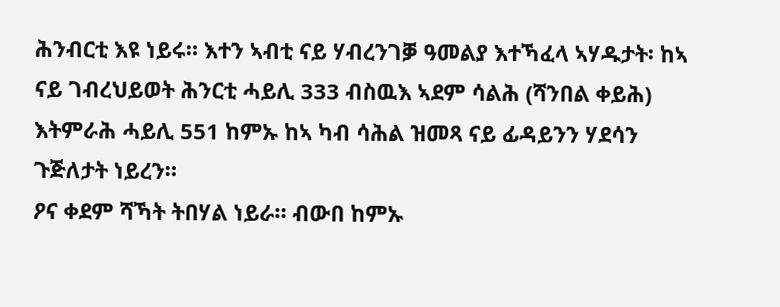ሕንብርቲ እዩ ነይሩ። እተን ኣብቲ ናይ ሃብረንገቓ ዓመልያ እተኻፈላ ኣሃዱታት፡ ከኣ ናይ ገብረህይወት ሕንርቲ ሓይሊ 333 ብስዉእ ኣደም ሳልሕ (ሻንበል ቀይሕ) እትምራሕ ሓይሊ 551 ከምኡ ከኣ ካብ ሳሕል ዝመጻ ናይ ፊዳይንን ሃደሳን ጉጅለታት ነይረን።
ዖና ቀደም ሻኻት ትበሃል ነይራ። ብውበ ከምኡ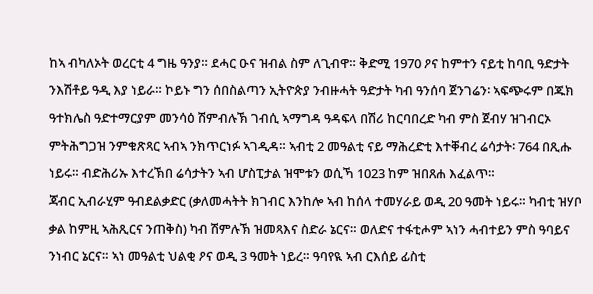ከኣ ብካለኦት ወረርቲ 4 ግዜ ዓንያ። ደሓር ዑና ዝብል ስም ለጊብዋ። ቅድሚ 1970 ዖና ከምተን ናይቲ ከባቢ ዓድታት ንእሽቶይ ዓዲ እያ ነይራ። ኮይኑ ግን ሰበስልጣን ኢትዮጵያ ንብዙሓት ዓድታት ካብ ዓንሰባ ጀንገሬን፡ ኣፍጭሩም በጁክ ዓተክሌስ ዓድተማርያም መንሳዕ ሽምብሉኽ ገብሲ ኣማግዳ ዓዳፍላ በሽሪ ከርባበረድ ካብ ምስ ጀብሃ ዝገብርኦ ምትሕግጋዝ ንምቁጽጻር ኣብኣ ንክጥርነፉ ኣገዲዳ። ኣብቲ 2 መዓልቲ ናይ ማሕረድቲ እተቐብረ ሬሳታት፡ 764 በጺሑ ነይሩ። ብድሕሪኡ እተረኽበ ሬሳታትን ኣብ ሆስፒታል ዝሞቱን ወሲኻ 1023 ከም ዝበጸሐ እፈልጥ።
ጃብር ኢብራሂም ዓብደልቃድር (ቃለመሓትት ክገብር እንከሎ ኣብ ከሰላ ተመሃራይ ወዲ 20 ዓመት ነይሩ። ካብቲ ዝሃቦ ቃል ከምዚ ኣሕጺርና ንጠቅስ) ካብ ሽምሉኽ ዝመጻእና ስድራ ኔርና። ወለድና ተፋቲሖም ኣነን ሓብተይን ምስ ዓባይና ንነብር ኔርና። ኣነ መዓልቲ ህልቂ ዖና ወዲ 3 ዓመት ነይረ። ዓባየዪ ኣብ ርእሰይ ፊስቲ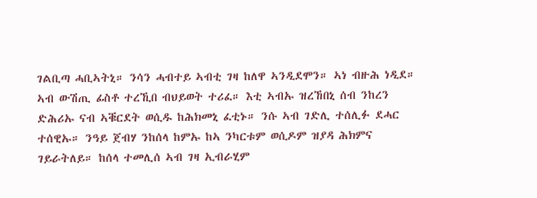ገልቢጣ ሓቢኣትኒ። ንሳን ሓብተይ ኣብቲ ገዛ ከለዋ ኣንዲደሞን። ኣነ ብዙሕ ነዲደ። ኣብ ውሽጢ ፊስቶ ተረኺበ ብህይወት ተሪፈ። እቲ ኣብኡ ዝረኸበኒ ሰብ ንከረን ድሕሪኡ ናብ ኣቑርደት ወሲዱ ከሕክመኒ ፈቲኑ። ንሱ ኣብ ገድሊ ተሰሊፉ ደሓር ተሰዊኡ። ንዓይ ጀብሃ ንከሰላ ከምኡ ከኣ ንካርቱም ወሲዶም ዝያዳ ሕክምና ገይራትለይ። ከሰላ ተመሊሰ ኣብ ገዛ ኢብራሂም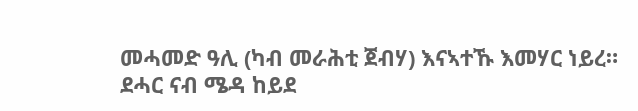መሓመድ ዓሊ (ካብ መራሕቲ ጀብሃ) እናኣተኹ እመሃር ነይረ። ደሓር ናብ ሜዳ ከይደ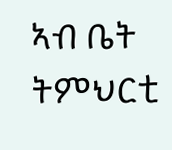ኣብ ቤት ትምህርቲ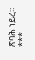ጽባሕ ነይረ።
***